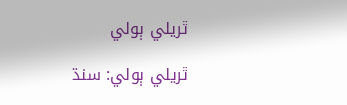ٿريلي ٻولي

ٿريلي ٻولي: سنڌ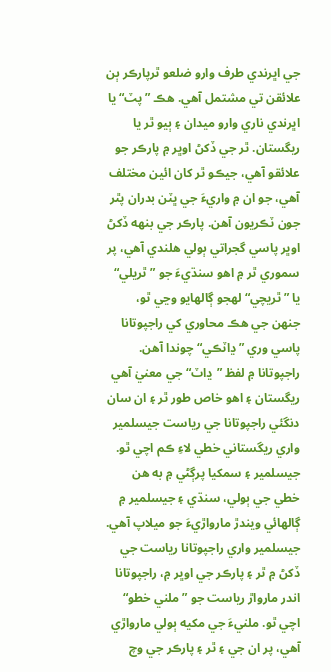جي اڀرندي طرف وارو ضلعو ٿرپارڪر ٻن علائقن تي مشتمل آهي. هڪ ”پٽ“ يا اڀرندي ناري وارو ميدان ۽ ٻيو ٿر يا ريگستان. ٿر جي ڏکڻ اوڀر ۾ پارڪر جو علائقو آهي، جيڪو ٿر کان ائين مختلف آهي، جو ان ۾ واريءَ جي ڀٽن بدران پٿر جون ٽڪريون آهن. پارڪر جي بنهه ڏکڻ اوڀر پاسي گجراتي ٻولي هلندي آهي، پر سموري ٿر ۾ اهو سنڌيءَ جو ”ٿريلي“ يا ”ٿريچي“ لهجو ڳالهايو وڃي ٿو، جنهن جي هڪ محاوري کي راجپوتانا پاسي وري ” ڍاٽڪي“ چوندا آهن. راجپوتانا ۾ لفظ ”ڍاٽ“ جي معنيٰ آهي ريگستان ۽ اهو خاص طور ٿر ۽ ان سان دنگئي راجپوتانا جي رياست جيسلمير واري ريگستاني خطي لاءِ ڪم اچي ٿو.
جيسلمير ۽ سمکيا پرڳڻي ۾ به هن خطي جي ٻولي، سنڌي ۽ جيسلمير ۾ ڳالهائي ويندڙ مارواڙيءَ جو ميلاپ آهي. جيسلمير واري راجپوتانا رياست جي ڏکڻ ۾ ٿر ۽ پارڪر جي اوڀر ۾، راجپوتانا اندر مارواڙ رياست جو ”ملني خطو“ اچي ٿو. ملنيءَ جي مکيه ٻولي مارواڙي آهي، پر ان جي ۽ ٿر ۽ پارڪر جي وچ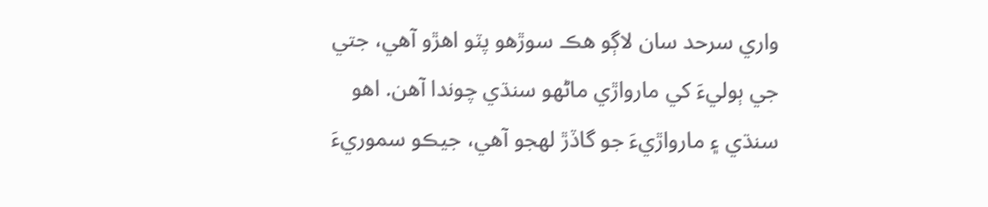واري سرحد سان لاڳو هڪ سوڙهو پٽو اهڙو آهي، جتي جي ٻوليءَ کي مارواڙي ماڻهو سنڌي چوندا آهن. اهو سنڌي ۽ مارواڙيءَ جو گاڏڙ لهجو آهي، جيڪو سموريءَ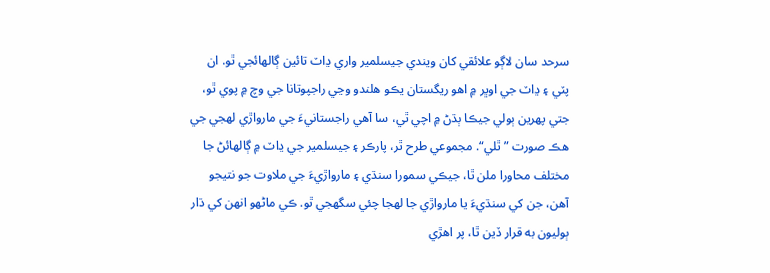سرحد سان لاڳو علائقي کان ويندي جيسلمير واري ڍاٽ تائين ڳالهائجي ٿو. ان پٽي ۽ ڍاٽ جي اوڀر ۾ اهو ريگستان يڪو هلندو وڃي راجپوتانا جي وچ ۾ پوي ٿو، جتي پهرين ٻولي جيڪا ٻڌڻ ۾ اچي ٿي، سا آهي راجستانيءَ جي مارواڙي لهجي جي هڪ صورت ”ٿلي“. مجموعي طرح ٿر، پارڪر ۽ جيسلمير جي ڍاٽ ۾ ڳالهائڻ جا مختلف محاورا ملن ٿا، جيڪي سمورا سنڌي ۽ مارواڙيءَ جي ملاوت جو نتيجو آهن، جن کي سنڌيءَ يا مارواڙي جا لهجا چئي سگھجي ٿو. ڪي ماڻهو انهن کي ڌار ٻوليون به قرار ڏين ٿا، پر اهڙي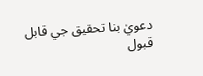دعويٰ بنا تحقيق جي قابل قبول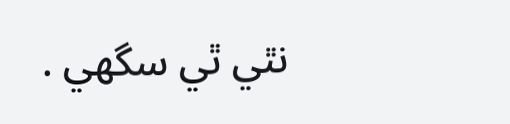نٿي ٿي سگهي .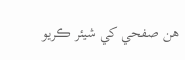هن صفحي کي شيئر ڪريو